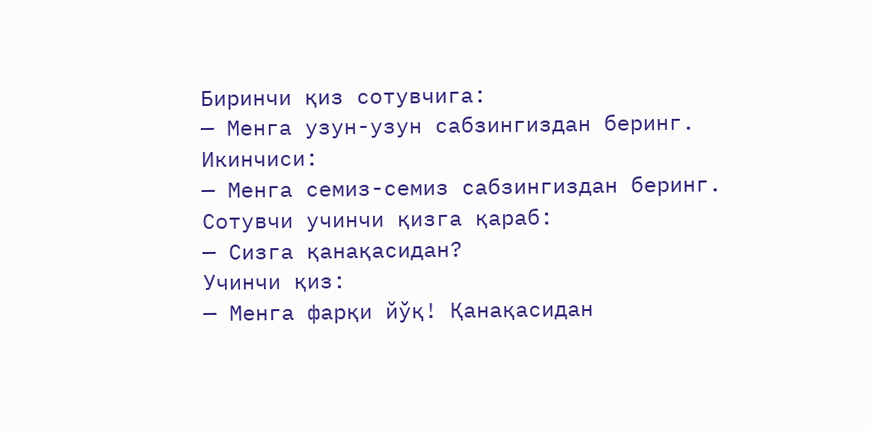Биринчи қиз сотувчига:
— Менга узун-узун сабзингиздан беринг.
Икинчиси:
— Менга семиз-семиз сабзингиздан беринг.
Сотувчи учинчи қизга қараб:
— Сизга қанақасидан?
Учинчи қиз:
— Менга фарқи йўқ! Қанақасидан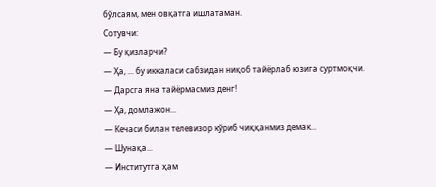бўлсаям, мен овқатга ишлатаман.
Сотувчи:
— Бу қизларчи?
— Ҳа, ... бу иккаласи сабзидан ниқоб тайёрлаб юзига суртмоқчи.
— Дарсга яна тайёрмасмиз денг!
— Ҳа, домлажон...
— Кечаси билан телевизор кўриб чиққанмиз демак...
— Шунақа...
— Институтга ҳам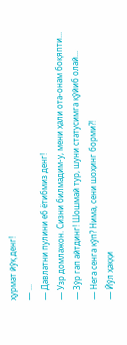ҳурмат йўқ денг!
— ...
— Давлатни пулини еб ётибмиз денг!
— Узр домлажон. Сизни билмадим-у, мени ҳали ота-онам боқяпти...
— Зўр гап айтдинг! Шошмай тур, шуни статусимга қўйиб олай...
— Нега сенга кўп? Нима, сени шоҳинг борми?!
— Йўл ҳаққи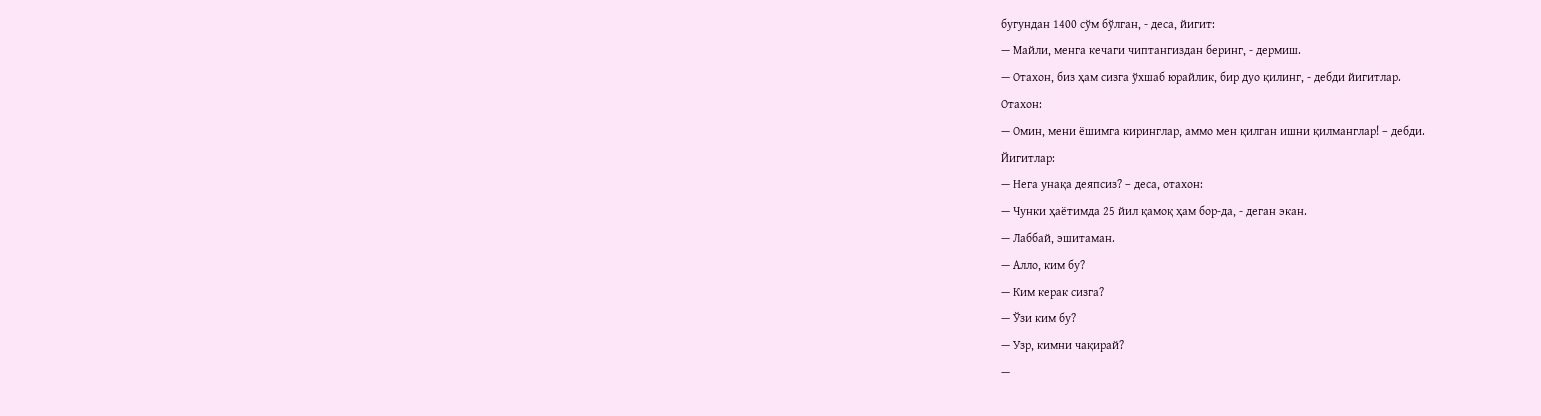бугундан 1400 сўм бўлган, - деса, йигит:
— Майли, менга кечаги чиптангиздан беринг, - дермиш.
— Отахон, биз ҳам сизга ўхшаб юрайлик, бир дуо қилинг, - дебди йигитлар.
Отахон:
— Омин, мени ёшимга киринглар, аммо мен қилган ишни қилманглар! – дебди.
Йигитлар:
— Нега унақа деяпсиз? – деса, отахон:
— Чунки ҳаётимда 25 йил қамоқ ҳам бор-да, - деган экан.
— Лаббай, эшитаман.
— Алло, ким бу?
— Ким керак сизга?
— Ўзи ким бу?
— Узр, кимни чақирай?
—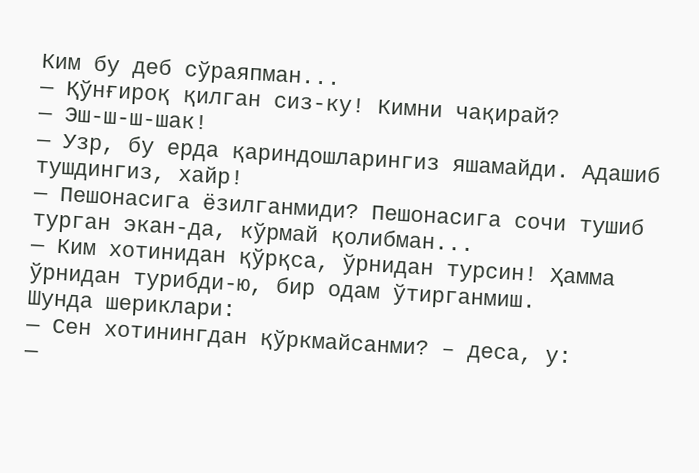Ким бу деб сўраяпман...
— Қўнғироқ қилган сиз-ку! Кимни чақирай?
— Эш-ш-ш-шак!
— Узр, бу ерда қариндошларингиз яшамайди. Адашиб тушдингиз, хайр!
— Пешонасига ёзилганмиди? Пешонасига сочи тушиб турган экан-да, кўрмай қолибман...
— Ким хотинидан қўрқса, ўрнидан турсин! Ҳамма ўрнидан турибди-ю, бир одам ўтирганмиш.
Шунда шериклари:
— Сен хотинингдан қўркмайсанми? – деса, у:
—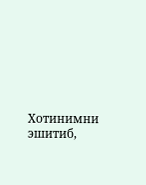Хотинимни эшитиб,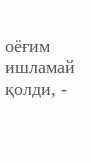оёғим ишламай қолди, -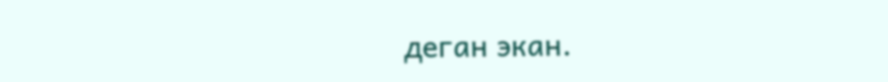деган экан.